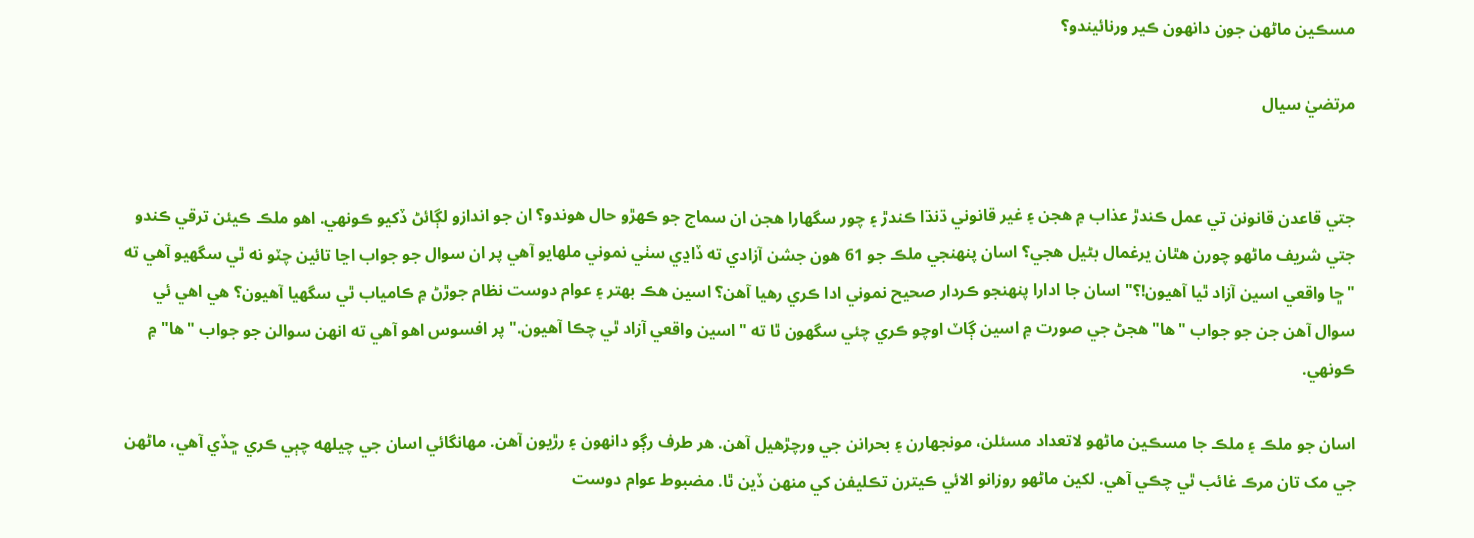مسڪين ماڻهن جون دانهون ڪير ورنائيندو؟

مرتضيٰ سيال


جتي قاعدن قانونن تي عمل ڪندڙ عذاب ۾ هجن ۽ غير قانوني ڌنڌا ڪندڙ ۽ چور سگهارا هجن ان سماج جو ڪهڙو حال هوندو؟ ان جو اندازو لڳائڻ ڏکيو ڪونهي. اهو ملڪ ڪيئن ترقي ڪندو جتي شريف ماڻهو چورن هٿان يرغمال بڻيل هجي؟ اسان پنهنجي ملڪ جو 61 هون جشن آزادي ته ڏاڍي سٺي نموني ملهايو آهي پر ان سوال جو جواب اڃا تائين چٽو نه ٿي سگهيو آهي ته "ڇا واقعي اسين آزاد ٿيا آهيون!؟" اسان جا ادارا پنهنجو ڪردار صحيح نموني ادا ڪري رهيا آهن؟ اسين هڪ بهتر ۽ عوام دوست نظام جوڙڻ ۾ ڪامياب ٿي سگهيا آهيون؟ هي اهي ئي سوال آهن جن جو جواب "ها" هجڻ جي صورت ۾ اسين ڳاٽ اوچو ڪري چئي سگهون ٿا ته "اسين واقعي آزاد ٿي چڪا آهيون." پر افسوس اهو آهي ته انهن سوالن جو جواب "ها" ۾ ڪونهي.

اسان جو ملڪ ۽ ملڪ جا مسڪين ماڻهو لاتعداد مسئلن، مونجهارن ۽ بحرانن جي ورچڙهيل آهن. هر طرف رڳو دانهون ۽ رڙيون آهن. مهانگائي اسان جي چيلهه چٻي ڪري ڇڏي آهي، ماڻهن جي مک تان مرڪ غائب ٿي چڪي آهي. لکين ماڻهو روزانو الائي ڪيترن تڪليفن کي منهن ڏين ٿا. مضبوط عوام دوست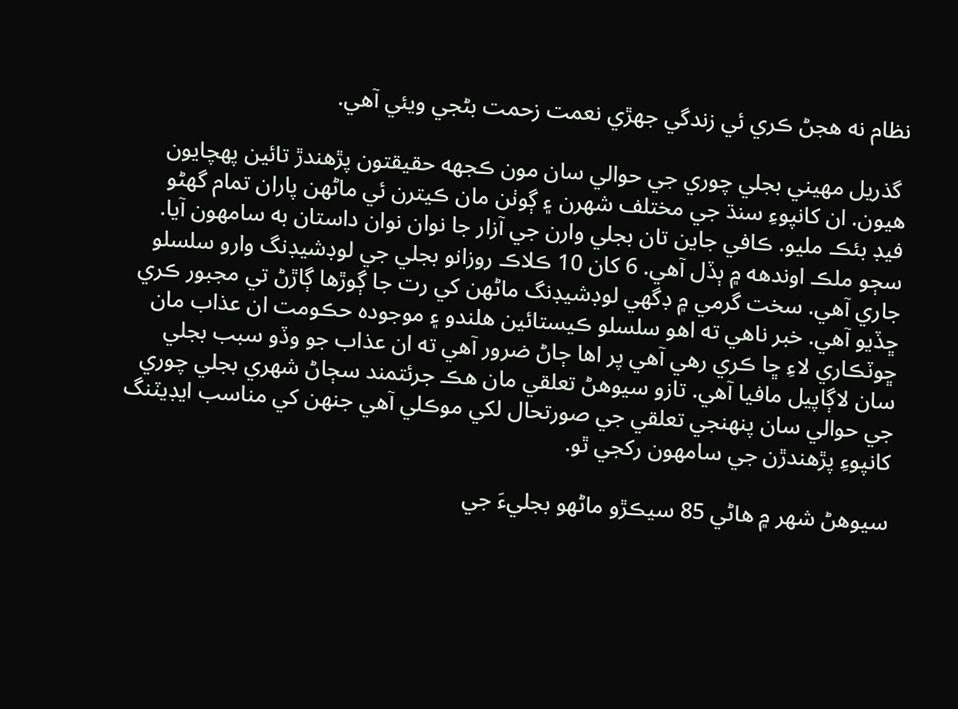نظام نه هجڻ ڪري ئي زندگي جهڙي نعمت زحمت بڻجي ويئي آهي.

 گذريل مهيني بجلي چوري جي حوالي سان مون ڪجهه حقيقتون پڙهندڙ تائين پهچايون هيون. ان کانپوءِ سنڌ جي مختلف شهرن ۽ ڳوٺن مان ڪيترن ئي ماڻهن پاران تمام گهڻو فيڊ بئڪ مليو. ڪافي جاين تان بجلي وارن جي آزار جا نوان نوان داستان به سامهون آيا. سڄو ملڪ اوندهه ۾ ٻڏل آهي. 6 کان 10 ڪلاڪ روزانو بجلي جي لوڊشيڊنگ وارو سلسلو جاري آهي. سخت گرمي ۾ ڊگهي لوڊشيڊنگ ماڻهن کي رت جا ڳوڙها ڳاڙڻ تي مجبور ڪري ڇڏيو آهي. خبر ناهي ته اهو سلسلو ڪيستائين هلندو ۽ موجوده حڪومت ان عذاب مان ڇوٽڪاري لاءِ ڇا ڪري رهي آهي پر اها ڄاڻ ضرور آهي ته ان عذاب جو وڏو سبب بجلي سان لاڳاپيل مافيا آهي. تازو سيوهڻ تعلقي مان هڪ جرئتمند سڄاڻ شهري بجلي چوري جي حوالي سان پنهنجي تعلقي جي صورتحال لکي موڪلي آهي جنهن کي مناسب ايڊيٽنگ کانپوءِ پڙهندڙن جي سامهون رکجي ٿو.

سيوهڻ شهر ۾ هاڻي 85 سيڪڙو ماڻهو بجليءَ جي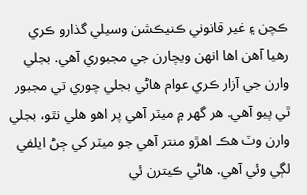ڪچن ۽ غير قانوني ڪنيڪشن وسيلي گذارو ڪري رهيا آهن اها انهن ويچارن جي مجبوري آهي. بجلي وارن جي آزار ڪري عوام هاڻي بجلي چوري تي مجبور ٿي پيو آهي. هر گهر ۾ ميٽر آهي پر اهو هلي نٿو، بجلي وارن وٽ هڪ اهڙو منتر آهي جو ميٽر کي ڄڻ ايلفي لڳي وئي آهي. هاڻي ڪيترن ئي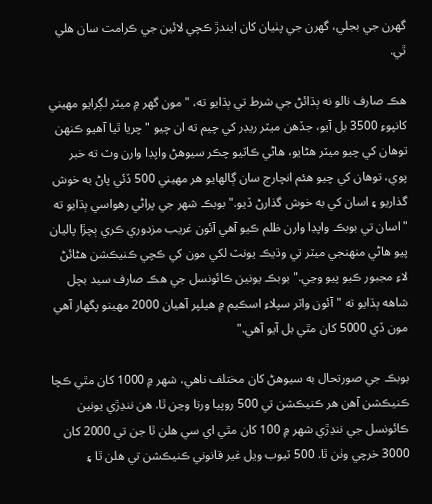گهرن جي بجلي، گهرن جي پٺيان کان ايندڙ ڪچي لائين جي ڪرامت سان هلي ٿي.

هڪ صارف نالو نه ٻڌائڻ جي شرط تي ٻڌايو ته، "مون گهر ۾ ميٽر لڳرايو مهيني کانپوءِ 3500 بل آيو، جڏهن ميٽر ريڊر کي چيم ته ان چيو "چريا ٿيا آهيو ڪنهن توهان کي چيو ميٽر هڻايو، هاڻي ڪاٽيو چڪر سيوهڻ واپڊا وارن وٽ ته خبر پوي، توهان کي چيو هئم انچارج سان ڳالهايو هر مهيني 500 ڏئي پاڻ به خوش گذاريو ۽ اسان کي به خوش گذارڻ ڏيو." بوبڪ شهر جي پراڻي رهواسي ٻڌايو ته "اسان تي بوبڪ واپڊا وارن ظلم ڪيو آهي آئون غريب مزدوري ڪري ٻچڙا پاليان پيو هاڻي منهنجي ميٽر تي وڌيڪ يونٽ لکي مون کي ڪچي ڪنيڪشن هڻائڻ لاءِ مجبور ڪيو پيو وڃي." بوبڪ يونين ڪائونسل جي هڪ صارف سيد بچل شاهه ٻڌايو ته "آئون واٽر سپلاءِ اسڪيم ۾ هيلپر آهيان 2000 مهينو پگهار آهي مون ڏي 5000 کان مٿي بل آيو آهي."

بوبڪ جي صورتحال به سيوهڻ کان مختلف ناهي، شهر ۾ 1000 کان مٿي ڪچا ڪنيڪشن آهن هر ڪنيڪشن تي 500 روپيا ورتا وڃن ٿا. هن ننڍڙي يونين ڪائونسل جي ننڍڙي شهر ۾ 100 کان مٿي اي سي هلن ٿا جن تي 2000 کان 3000 خرچي وٺن ٿا. 500 ٽيوب ويل غير قانوني ڪنيڪشن تي هلن ٿا ۽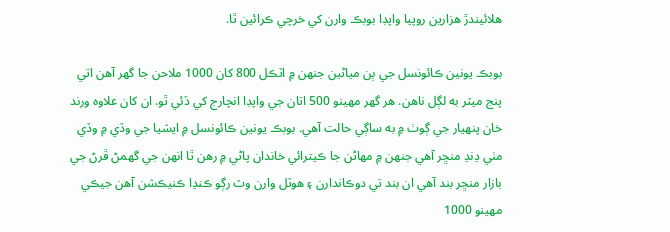هلائيندڙ هزارين روپيا واپڊا بوبڪ وارن کي خرچي ڪرائين ٿا.

بوبڪ يونين ڪائونسل جي ٻن مياڻين جنهن ۾ اٽڪل 800 کان 1000 ملاحن جا گهر آهن اتي پنج ميٽر به لڳل ناهن. هر گهر مهينو 500 اتان جي واپڊا انچارج کي ڏئي ٿو. ان کان علاوه ورند خان پنهيار جي ڳوٺ ۾ به ساڳي حالت آهي. بوبڪ يونين ڪائونسل ۾ ايشيا جي وڏي ۾ وڏي مٺي ڍنڍ منڇر آهي جنهن ۾ مهاڻن جا ڪيترائي خاندان پاڻي ۾ رهن ٿا انهن جي گهمڻ ڦرڻ جي بازار منڇر بند آهي ان بند تي دوڪاندارن ۽ هوٽل وارن وٽ رڳو ڪنڍا ڪنيڪشن آهن جيڪي مهينو 1000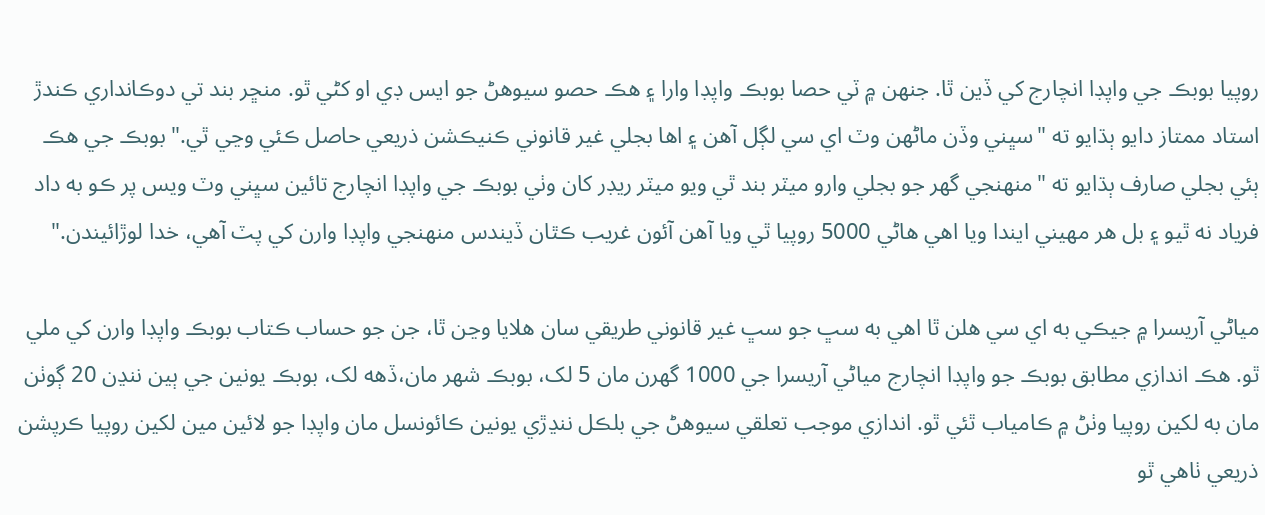روپيا بوبڪ جي واپڊا انچارج کي ڏين ٿا. جنهن ۾ ٽي حصا بوبڪ واپڊا وارا ۽ هڪ حصو سيوهڻ جو ايس ڊي او کڻي ٿو. منڇر بند تي دوڪانداري ڪندڙ استاد ممتاز دايو ٻڌايو ته "سڀني وڏن ماڻهن وٽ اي سي لڳل آهن ۽ اها بجلي غير قانوني ڪنيڪشن ذريعي حاصل ڪئي وڃي ٿي." بوبڪ جي هڪ ٻئي بجلي صارف ٻڌايو ته "منهنجي گهر جو بجلي وارو ميٽر بند ٿي ويو ميٽر ريڊر کان وٺي بوبڪ جي واپڊا انچارج تائين سڀني وٽ ويس پر ڪو به داد فرياد نه ٿيو ۽ بل هر مهيني ايندا ويا اهي هاڻي 5000 روپيا ٿي ويا آهن آئون غريب ڪٿان ڏيندس منهنجي واپڊا وارن کي پٽ آهي، خدا لوڙائيندن."

مياڻي آريسرا ۾ جيڪي به اي سي هلن ٿا اهي به سڀ جو سڀ غير قانوني طريقي سان هلايا وڃن ٿا، جن جو حساب ڪتاب بوبڪ واپڊا وارن کي ملي ٿو. هڪ اندازي مطابق بوبڪ جو واپڊا انچارج مياڻي آريسرا جي 1000 گهرن مان 5 لک، بوبڪ شهر مان،ڏهه لک، بوبڪ يونين جي ٻين ننڍن 20 ڳوٺن مان به لکين روپيا وٺڻ ۾ ڪامياب ٿئي ٿو. اندازي موجب تعلقي سيوهڻ جي بلڪل ننڍڙي يونين ڪائونسل مان واپڊا جو لائين مين لکين روپيا ڪرپشن ذريعي ٺاهي ٿو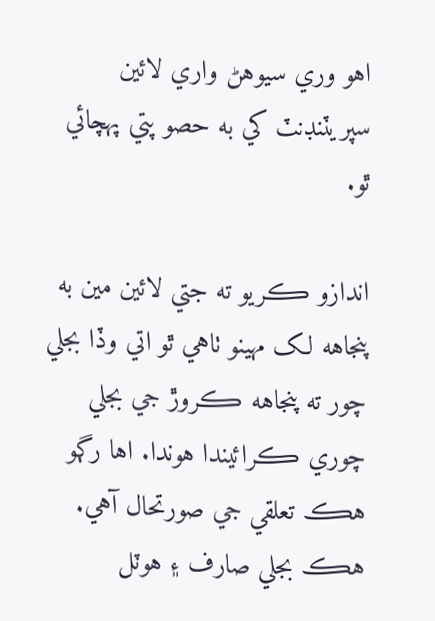اهو وري سيوهڻ واري لائين سپريٽنڊنٽ کي به حصو پتي پهچائي ٿو.

اندازو ڪريو ته جتي لائين مين به پنجاهه لک مهينو ٺاهي ٿو اتي وڏا بجلي چور ته پنجاهه ڪروڙ جي بجلي چوري ڪرائيندا هوندا. اها رڳو هڪ تعلقي جي صورتحال آهي. هڪ بجلي صارف ۽ هوٽل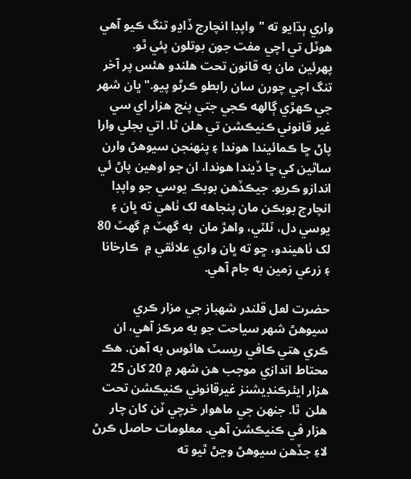واري ٻڌايو ته "واپڊا انچارج ڏاڍو تنگ ڪيو آهي هوٽل تي اچي مفت جون بوتلون پئي ٿو. پهرئين مان به قانون تحت هلندو هئس پر آخر تنگ اچي چورن سان رابطو ڪرڻو پيو." ڀان شهر جي ڪهڙي ڳالهه ڪجي جتي پنج هزار اي سي غير قانوني ڪنيڪشن تي هلن ٿا. اتي بجلي وارا پاڻ ڇا ڪمائيندا هوندا ۽ پنهنجن سيوهڻ وارن ساٿين کي ڇا ڏيندا هوندا، ان جو اوهين پاڻ ئي اندازو ڪريو. جيڪڏهن بوبڪ يوسي جو واپڊا انچارج بوبڪن مان پنجاهه لک ٺاهي ته ڀان ۽ يوسي دل، ٽلٽي، واهڙ مان  به گهٽ ۾ گهٽ 80 لک ٺاهيندو، ڇو ته ڀان واري علائقي ۾  ڪارخانا ۽ زرعي زمين به جام آهي.

حضرت لعل قلندر شهباز جي مزار ڪري سيوهڻ شهر سياحت جو به مرڪز آهي، ان ڪري هتي ڪافي ريسٽ هائوس به آهن. هڪ محتاط اندازي موجب هن شهر ۾ 20 کان 25 هزار ايئرڪنڊيشنز غيرقانوني ڪنيڪشن تحت هلن  ٿا. جنهن جي ماهوار خرچي ٽن کان چار هزار في ڪنيڪشن آهي. معلومات حاصل ڪرڻ لاءِ جڏهن سيوهڻ وڃڻ ٿيو ته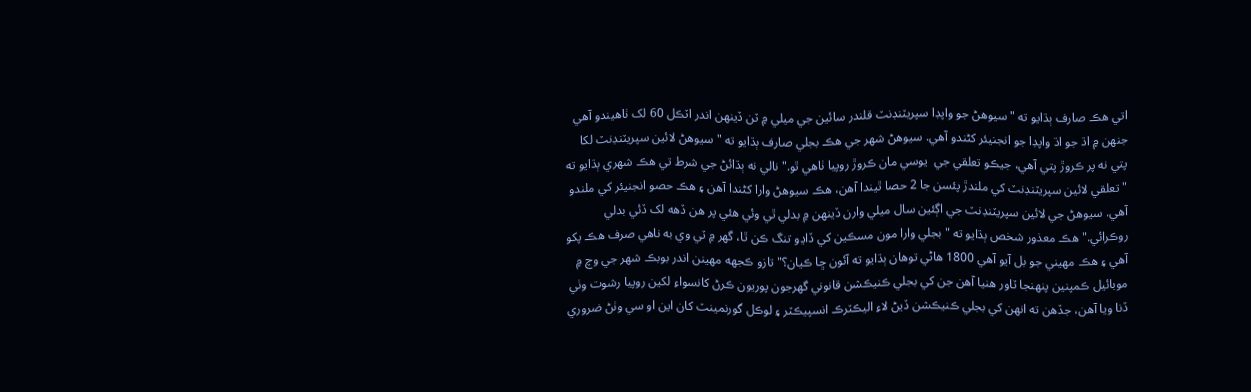اتي هڪ صارف ٻڌايو ته " سيوهڻ جو واپڊا سپريٽنڊنٽ قلندر سائين جي ميلي ۾ ٽن ڏينهن اندر اٽڪل 60 لک ٺاهيندو آهي جنهن ۾ اڌ جو اڌ واپڊا جو انجنيئر کڻندو آهي. سيوهڻ شهر جي هڪ بجلي صارف ٻڌايو ته "سيوهڻ لائين سپريٽنڊنٽ لکا پتي نه پر ڪروڙ پتي آهي، جيڪو تعلقي جي  يوسي مان ڪروڙ روپيا ٺاهي ٿو." نالي نه ٻڌائڻ جي شرط تي هڪ شهري ٻڌايو ته "تعلقي لائين سپريٽنڊنٽ کي ملندڙ پئسن جا 2 حصا ٿيندا آهن، هڪ سيوهڻ وارا کڻندا آهن ۽ هڪ حصو انجنيئر کي ملندو آهي. سيوهڻ جي لائين سپريٽنڊنٽ جي اڳئين سال ميلي وارن ڏينهن ۾ بدلي ٿي وئي هئي پر هن ڏهه لک ڏئي بدلي روڪرائي." هڪ معذور شخص ٻڌايو ته "بجلي وارا مون مسڪين کي ڏاڍو تنگ ڪن ٿا، گهر ۾ ٽي وي به ناهي صرف هڪ پکو آهي ۽ هڪ مهيني جو بل آيو آهي 1800 هاڻي توهان ٻڌايو ته آئون ڇا ڪيان؟" تازو ڪجهه مهينن اندر بوبڪ شهر جي وچ ۾ موبائيل ڪمپنين پنهنجا ٽاور هنيا آهن جن کي بجلي ڪنيڪشن قانوني گهرجون پوريون ڪرڻ کانسواءِ لکين روپيا رشوت وٺي ڏنا ويا آهن، جڏهن ته انهن کي بجلي ڪنيڪشن ڏيڻ لاءِ اليڪٽرڪ انسپيڪٽر ۽ لوڪل گورنمينٽ کان اين او سي وٺڻ ضروري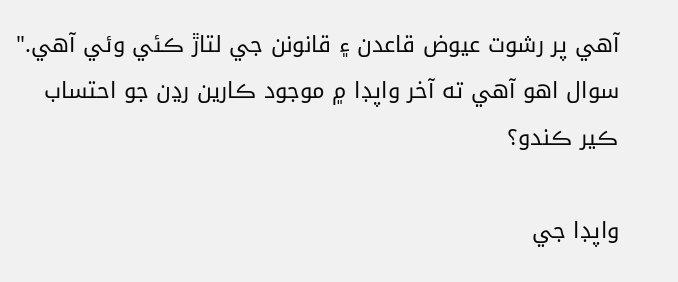آهي پر رشوت عيوض قاعدن ۽ قانونن جي لتاڙ ڪئي وئي آهي." سوال اهو آهي ته آخر واپڊا ۾ موجود ڪارين رڍن جو احتساب ڪير ڪندو؟

واپڊا جي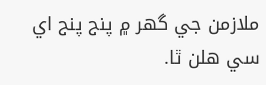ملازمن جي گهر ۾ پنج پنج اي سي هلن ٿا.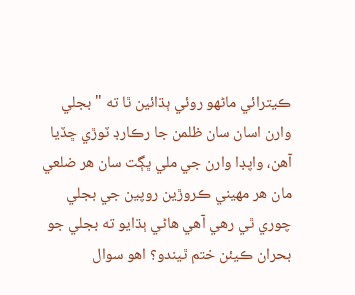ڪيترائي ماڻهو روئي ٻڌائين ٿا ته "بجلي وارن اسان سان ظلمن جا رڪارڊ ٽوڙي ڇڏيا آهن، واپڊا وارن جي ملي ڀڳت سان هر ضلعي مان هر مهيني ڪروڙين روپين جي بجلي چوري ٿي رهي آهي هاڻي ٻڌايو ته بجلي جو بحران ڪيئن ختم ٿيندو؟ اهو سوال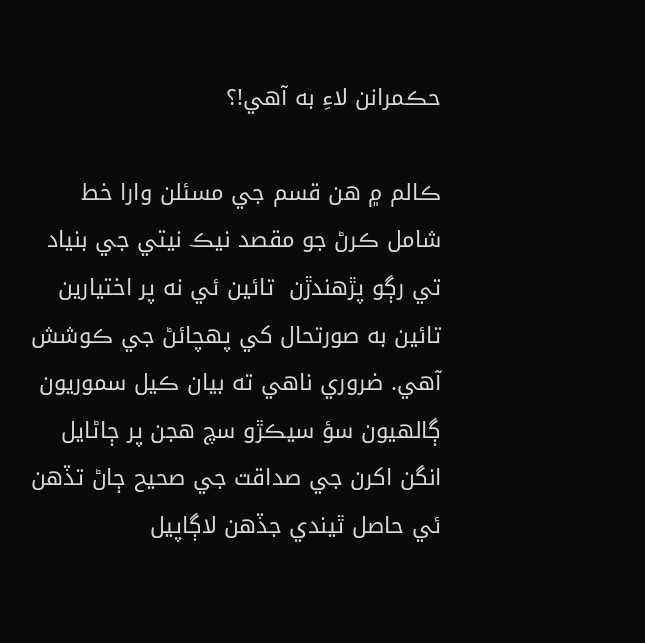حڪمرانن لاءِ به آهي!؟

ڪالم ۾ هن قسم جي مسئلن وارا خط شامل ڪرڻ جو مقصد نيڪ نيتي جي بنياد تي رڳو پڙهندڙن  تائين ئي نه پر اختيارين تائين به صورتحال کي پهچائڻ جي ڪوشش آهي. ضروري ناهي ته بيان ڪيل سموريون ڳالهيون سؤ سيڪڙو سچ هجن پر ڄاڻايل انگن اکرن جي صداقت جي صحيح ڄاڻ تڏهن ئي حاصل ٿيندي جڏهن لاڳاپيل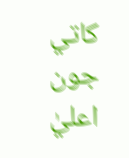کاتي جون اعليٰ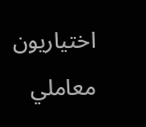اختياريون معاملي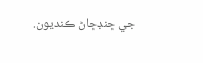جي ڇنڊڇاڻ ڪنديون.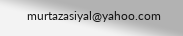murtazasiyal@yahoo.com